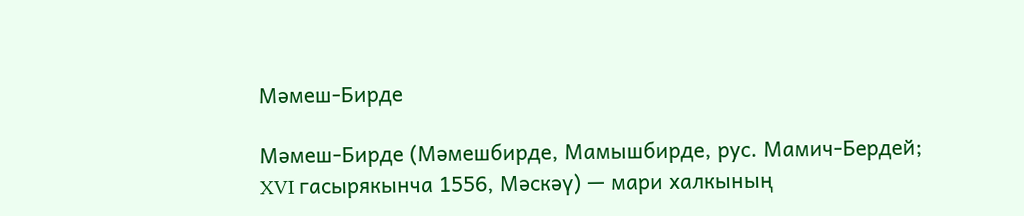Мәмеш-Бирде

Мәмеш-Бирде (Мәмешбирде, Мамышбирде, рус. Мамич-Бердей; XVI гасырякынча 1556, Мәскәү) — мари халкының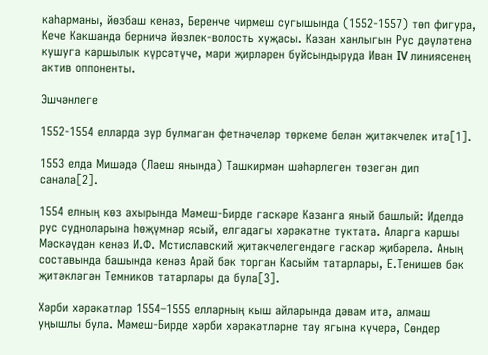каһарманы, йөзбаш кенәз, Беренче чирмеш сугышында (1552-1557) төп фигура, Кече Какшанда берничә йөзлек-волость хуҗасы. Казан ханлыгын Рус дәүләтенә кушуга каршылык күрсәтүче, мари җирләрен буйсындыруда Иван IV линиясенең актив оппоненты.

Эшчәнлеге

1552-1554 елларда зур булмаган фетнәчеләр төркеме белән җитәкчелек итә[1].

1553 елда Мишәдә (Лаеш янында) Ташкирмән шәһәрлеген төзегән дип санала[2].

1554 елның көз ахырында Мәмеш-Бирде гаскәре Казанга яный башлый: Иделдә рус судноларына һөҗүмнәр ясый, елгадагы хәрәкәтне туктата. Аларга каршы Мәскәүдән кенәз И.Ф. Мстиславский җитәкчелегендәге гаскәр җибәрелә. Аның составында башында кенәз Арай бәк торган Касыйм татарлары, Е.Тенишев бәк җитәкләгән Темников татарлары да була[3].

Хәрби хәрәкәтләр 1554–1555 елларның кыш айларында дәвам итә, алмаш уңышлы була. Мәмеш-Бирде хәрби хәрәкәтләрне тау ягына күчерә, Сөндер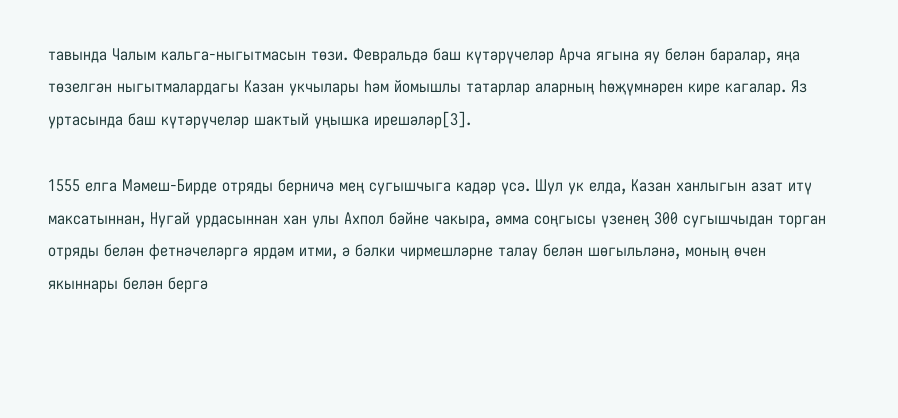тавында Чалым кальга-ныгытмасын төзи. Февральдә баш күтәрүчеләр Арча ягына яу белән баралар, яңа төзелгән ныгытмалардагы Казан укчылары һәм йомышлы татарлар аларның һөҗүмнәрен кире кагалар. Яз уртасында баш күтәрүчеләр шактый уңышка ирешәләр[3].

1555 елга Мәмеш-Бирде отряды берничә мең сугышчыга кадәр үсә. Шул ук елда, Казан ханлыгын азат итү максатыннан, Нугай урдасыннан хан улы Ахпол бәйне чакыра, әмма соңгысы үзенең 300 сугышчыдан торган отряды белән фетнәчеләргә ярдәм итми, ә бәлки чирмешләрне талау белән шөгыльләнә, моның өчен якыннары белән бергә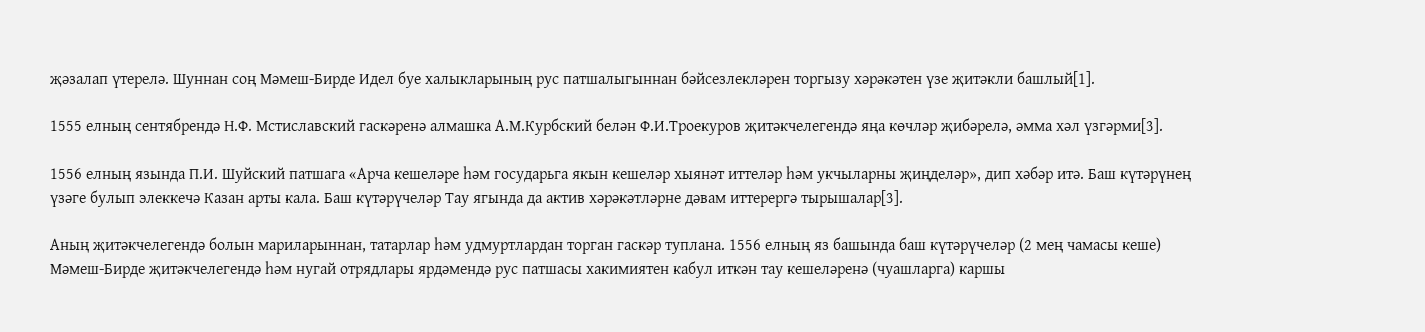җәзалап үтерелә. Шуннан соң Мәмеш-Бирде Идел буе халыкларының рус патшалыгыннан бәйсезлекләрен торгызу хәрәкәтен үзе җитәкли башлый[1].

1555 елның сентябрендә Н.Ф. Мстиславский гаскәренә алмашка А.М.Курбский белән Ф.И.Троекуров җитәкчелегендә яңа көчләр җибәрелә, әмма хәл үзгәрми[3].

1556 елның язында П.И. Шуйский патшага «Арча кешеләре һәм государьга якын кешеләр хыянәт иттеләр һәм укчыларны җиңделәр», дип хәбәр итә. Баш күтәрүнең үзәге булып элеккечә Казан арты кала. Баш күтәрүчеләр Тау ягында да актив хәрәкәтләрне дәвам иттерергә тырышалар[3].

Аның җитәкчелегендә болын мариларыннан, татарлар һәм удмуртлардан торган гаскәр туплана. 1556 елның яз башында баш күтәрүчеләр (2 мең чамасы кеше) Мәмеш-Бирде җитәкчелегендә һәм нугай отрядлары ярдәмендә рус патшасы хакимиятен кабул иткән тау кешеләренә (чуашларга) каршы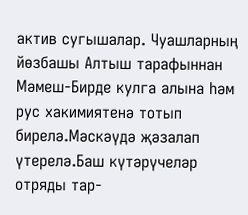актив сугышалар. Чуашларның йөзбашы Алтыш тарафыннан Мәмеш-Бирде кулга алына һәм рус хакимиятенә тотып бирелә.Мәскәүдә җәзалап үтерелә.Баш күтәрүчеләр отряды тар-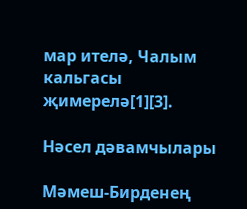мар ителә, Чалым кальгасы җимерелә[1][3].

Нәсел дәвамчылары

Мәмеш-Бирденең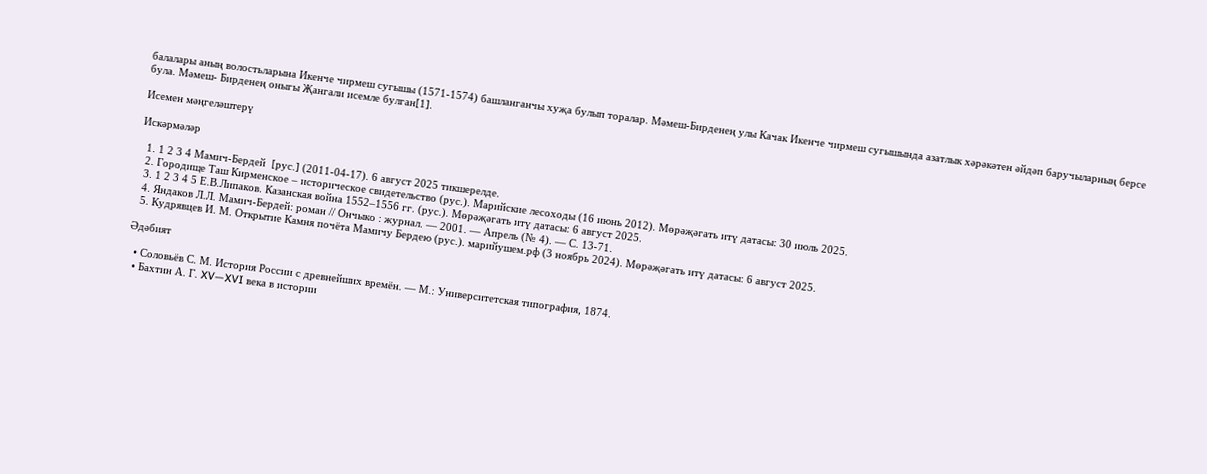балалары аның волостьларына Икенче чирмеш сугышы (1571-1574) башланганчы хуҗа булып торалар. Мәмеш-Бирденең улы Качак Икенче чирмеш сугышында азатлык хәрәкәтен әйдәп баручыларның берсе була. Мәмеш- Бирденең оныгы Җангали исемле булган[1].

Исемен мәңгеләштерү

Искәрмәләр

  1. 1 2 3 4 Мамич-Бердей  [рус.] (2011-04-17). 6 август 2025 тикшерелде.
  2. Городище Таш Кирменское – историческое свидетельство (рус.). Марийские лесоходы (16 июнь 2012). Мөрәҗәгать итү датасы: 30 июль 2025.
  3. 1 2 3 4 5 Е.В.Липаков. Казанская война 1552–1556 гг. (рус.). Мөрәҗәгать итү датасы: 6 август 2025.
  4. Яндаков Л.Л. Мамич-Бердей: роман // Ончыко : журнал. — 2001. — Апрель (№ 4). — С. 13-71.
  5. Кудрявцев И. М. Открытие Камня почёта Мамичу Бердею (рус.). марийушем.рф (3 ноябрь 2024). Мөрәҗәгать итү датасы: 6 август 2025.

Әдәбият

  • Соловьёв С. М. История России с древнейших времён. — М.: Университетская типография, 1874.
  • Бахтин А. Г. XV—XVI века в истории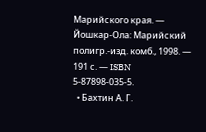Марийского края. — Йошкар-Ола: Марийский полигр.-изд. комб., 1998. — 191 с. — ISBN 5-87898-035-5.
  • Бахтин А. Г.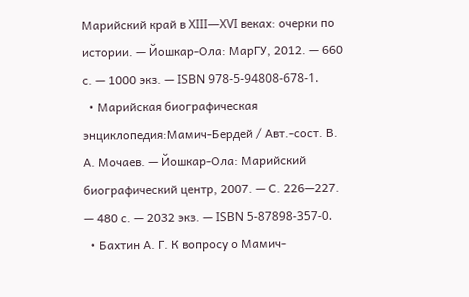Марийский край в XIII—XVI веках: очерки по истории. — Йошкар-Ола: МарГУ, 2012. — 660 с. — 1000 экз. — ISBN 978-5-94808-678-1.
  • Марийская биографическая энциклопедия:Мамич-Бердей / Авт.-сост. В. А. Мочаев. — Йошкар-Ола: Марийский биографический центр, 2007. — С. 226—227. — 480 с. — 2032 экз. — ISBN 5-87898-357-0.
  • Бахтин А. Г. К вопросу о Мамич-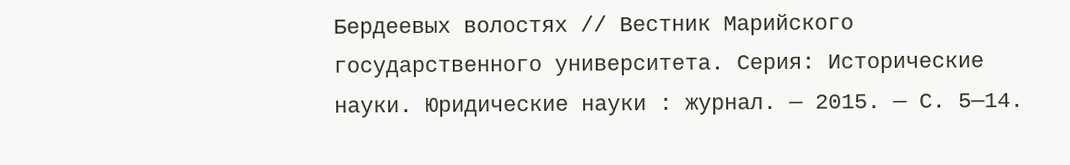Бердеевых волостях // Вестник Марийского государственного университета. Серия: Исторические науки. Юридические науки : журнал. — 2015. — С. 5—14.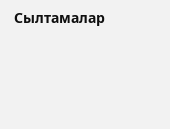Сылтамалар